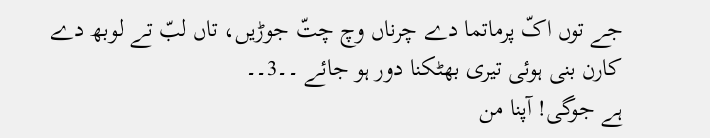جے توں اکّ پرماتما دے چرناں وچ چتّ جوڑیں، تاں لبّ تے لوبھ دے کارن بنی ہوئی تیری بھٹکنا دور ہو جائے ۔۔3۔۔
ہے جوگی! آپنا من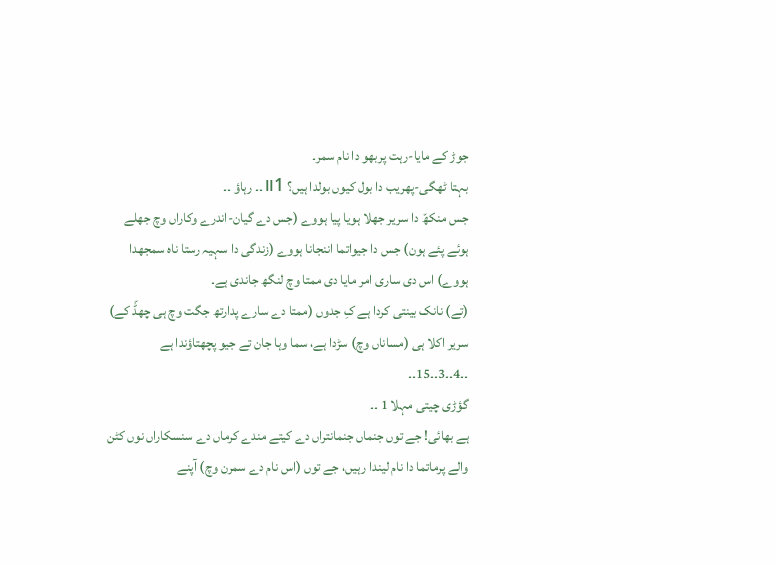جوڑ کے مایا-رہت پربھو دا نام سمر۔
بہتا ٹھگی-پھریب دا بول کیوں بولدا ہیں؟ ॥1۔۔ رہاؤ ۔۔
جس منکھّ دا سریر جھلا ہویا پیا ہووے (جس دے گیان-اندرے وکاراں وچ جھلے ہوئے پئے ہون) جس دا جیواتما اننجانا ہووے (زندگی دا سہیہ رستا ناہ سمجھدا ہووے) اس دی ساری امر مایا دی ممتا وچ لنگھ جاندی ہے۔
(تے) نانک بینتی کردا ہے کِ جدوں (ممتا دے سارے پدارتھ جگت وچ ہی چھڈّ کے) سریر اکلا ہی (مساناں وچ) سڑدا ہے، سما وہا جان تے جیو پچھتاؤندا ہے ۔۔4۔۔3۔۔15۔۔
گؤڑی چیتی مہلا 1 ۔۔
ہے بھائی! جے توں جنماں جنمانتراں دے کیتے مندے کرماں دے سنسکاراں نوں کٹن والے پرماتما دا نام لیندا رہیں، جے توں (اس نام دے سمرن وچ) آپنے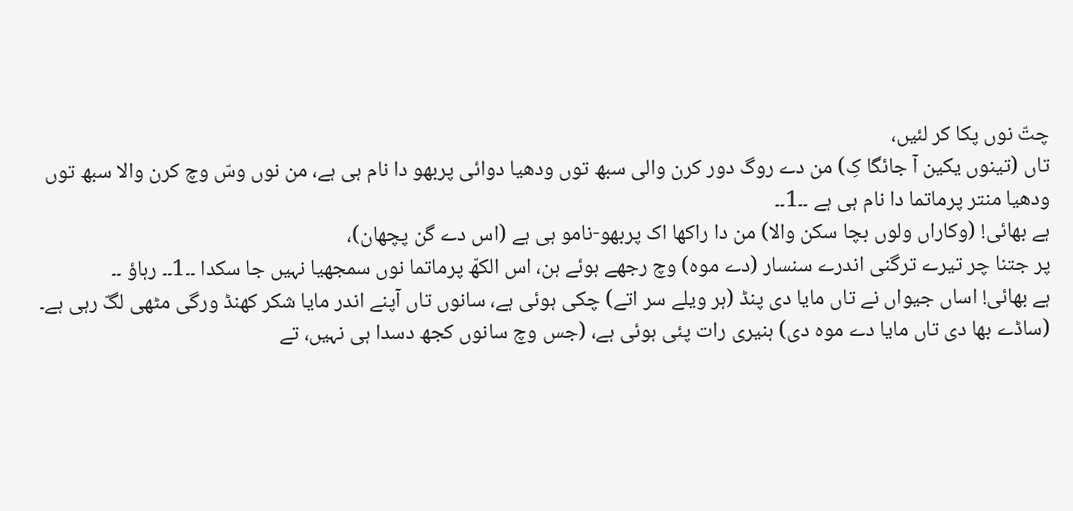چتّ نوں پکا کر لئیں،
تاں (تینوں یکین آ جائگا کِ) من دے روگ دور کرن والی سبھ توں ودھیا دوائی پربھو دا نام ہی ہے، من نوں وسّ وچ کرن والا سبھ توں ودھیا منتر پرماتما دا نام ہی ہے ۔۔1۔۔
ہے بھائی! (وکاراں ولوں بچا سکن والا) من دا راکھا اک پربھو-نامو ہی ہے (اس دے گن پچھان)،
پر جتنا چر تیرے ترگنی اندرے سنسار (دے موہ) وچ رجھے ہوئے ہن، اس الکھّ پرماتما نوں سمجھیا نہیں جا سکدا ۔۔1۔۔ رہاؤ ۔۔
ہے بھائی! اساں جیواں نے تاں مایا دی پنڈ (ہر ویلے سر اتے) چکی ہوئی ہے، سانوں تاں آپنے اندر مایا شکر کھنڈ ورگی مٹھی لگّ رہی ہے۔
(ساڈے بھا دی تاں مایا دے موہ دی) ہنیری رات پئی ہوئی ہے، (جس وچ سانوں کجھ دسدا ہی نہیں، تے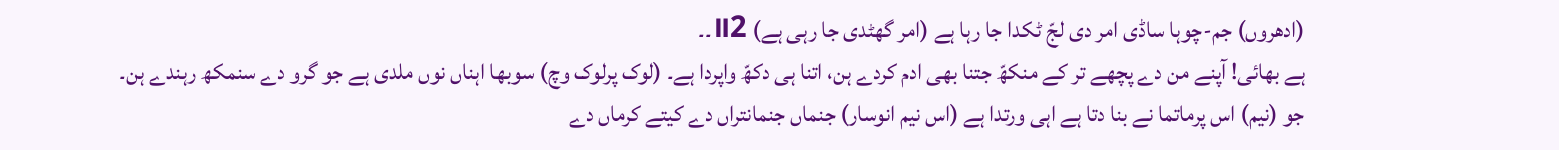(ادھروں) جم-چوہا ساڈی امر دی لجّ ٹکدا جا رہا ہے (امر گھٹدی جا رہی ہے) ॥2۔۔
ہے بھائی! آپنے من دے پچھے تر کے منکھّ جتنا بھی ادم کردے ہن، اتنا ہی دکھّ واپردا ہے۔ (لوک پرلوک وچ) سوبھا اہناں نوں ملدی ہے جو گرو دے سنمکھ رہندے ہن۔
جو (نیم) اس پرماتما نے بنا دتا ہے اہی ورتدا ہے (اس نیم انوسار) جنماں جنمانتراں دے کیتے کرماں دے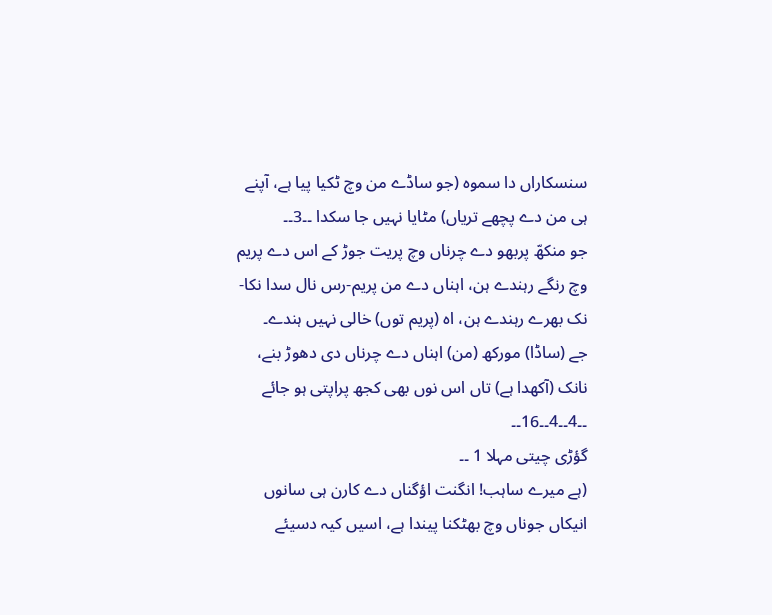سنسکاراں دا سموہ (جو ساڈے من وچ ٹکیا پیا ہے، آپنے ہی من دے پچھے تریاں) مٹایا نہیں جا سکدا ۔۔3۔۔
جو منکھّ پربھو دے چرناں وچ پریت جوڑ کے اس دے پریم وچ رنگے رہندے ہن، اہناں دے من پریم-رس نال سدا نکا-نک بھرے رہندے ہن، اہ (پریم توں) خالی نہیں ہندے۔
جے (ساڈا) مورکھ (من) اہناں دے چرناں دی دھوڑ بنے، نانک (آکھدا ہے) تاں اس نوں بھی کجھ پراپتی ہو جائے ۔۔4۔۔4۔۔16۔۔
گؤڑی چیتی مہلا 1 ۔۔
(ہے میرے ساہب! انگنت اؤگناں دے کارن ہی سانوں انیکاں جوناں وچ بھٹکنا پیندا ہے، اسیں کیہ دسیئے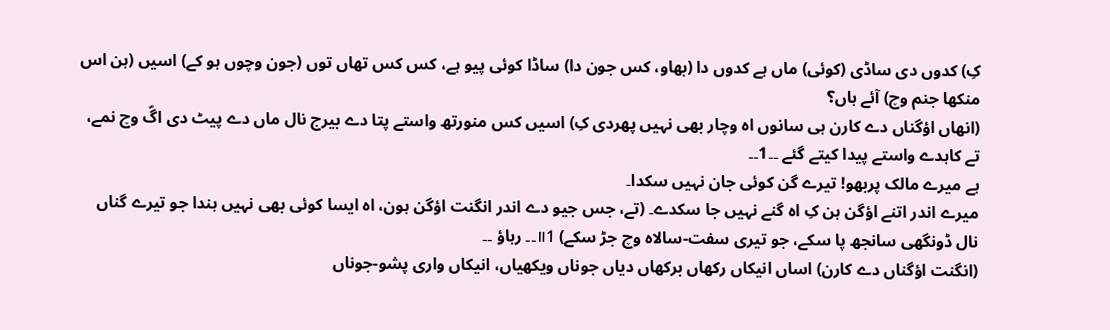کِ) کدوں دی ساڈی (کوئی) ماں ہے کدوں دا (بھاو، کس جون دا) ساڈا کوئی پیو ہے، کس کس تھاں توں (جون وچوں ہو کے) اسیں (ہن اس منکھا جنم وچ) آئے ہاں؟
(انھاں اؤگناں دے کارن ہی سانوں اہ وچار بھی نہیں پھردی کِ) اسیں کس منورتھ واستے پتا دے بیرج نال ماں دے پیٹ دی اگّ وچ نمے، تے کاہدے واستے پیدا کیتے گئے ۔۔1۔۔
ہے میرے مالک پربھو! تیرے گن کوئی جان نہیں سکدا۔
میرے اندر اتنے اؤگن ہن کِ اہ گنے نہیں جا سکدے۔ (تے، جس جیو دے اندر انگنت اؤگن ہون، اہ ایسا کوئی بھی نہیں ہندا جو تیرے گناں نال ڈونگھی سانجھ پا سکے، جو تیری سفت-سالاہ وچ جڑ سکے) ॥1۔۔ رہاؤ ۔۔
(انگنت اؤگناں دے کارن) اساں انیکاں رکھاں برکھاں دیاں جوناں ویکھیاں، انیکاں واری پشو-جوناں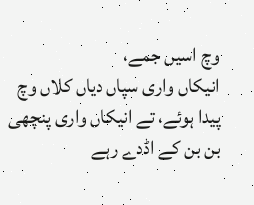وچ اسیں جمے،
انیکاں واری سپاں دیاں کلاں وچ پیدا ہوئے، تے انیکاں واری پنچھی بن بن کے اڈدے رہے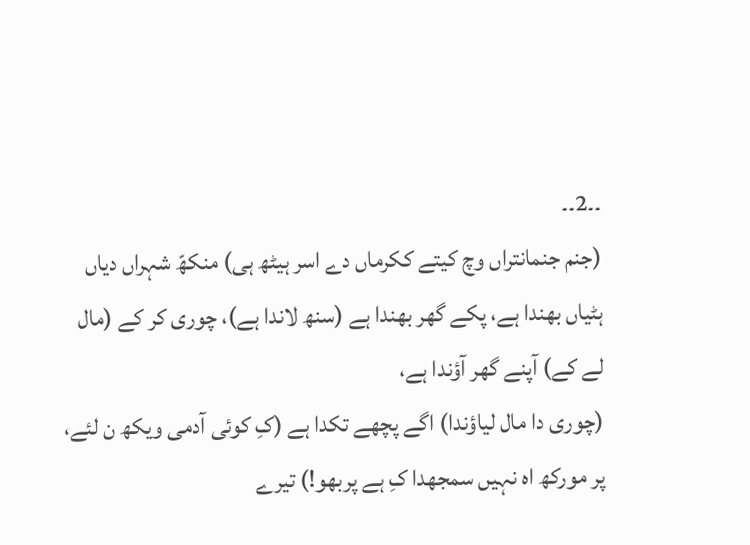۔۔2۔۔
(جنم جنمانتراں وچ کیتے ککرماں دے اسر ہیٹھ ہی) منکھّ شہراں دیاں ہٹیاں بھندا ہے، پکے گھر بھندا ہے (سنھ لاندا ہے)، چوری کر کے (مال لے کے) آپنے گھر آؤندا ہے،
(چوری دا مال لیاؤندا) اگے پچھے تکدا ہے (کِ کوئی آدمی ویکھ ن لئے، پر مورکھ اہ نہیں سمجھدا کِ ہے پربھو!) تیرے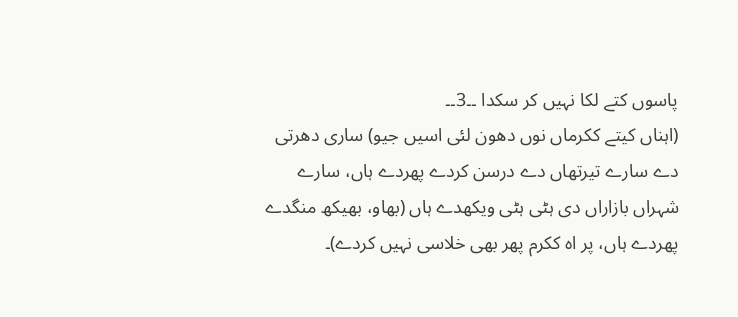پاسوں کتے لکا نہیں کر سکدا ۔۔3۔۔
(اہناں کیتے ککرماں نوں دھون لئی اسیں جیو) ساری دھرتی دے سارے تیرتھاں دے درسن کردے پھردے ہاں، سارے شہراں بازاراں دی ہٹی ہٹی ویکھدے ہاں (بھاو، بھیکھ منگدے پھردے ہاں، پر اہ ککرم پھر بھی خلاسی نہیں کردے)۔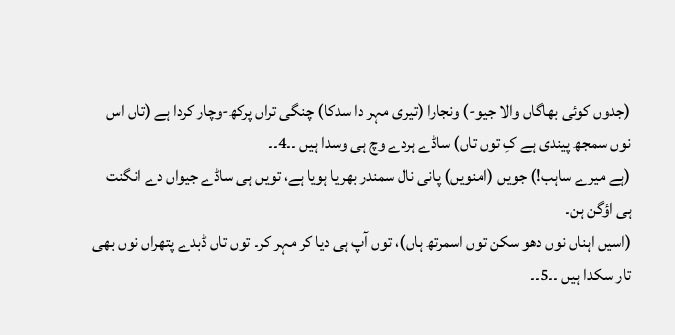(جدوں کوئی بھاگاں والا جیو-) ونجارا (تیری مہر دا سدکا) چنگی تراں پرکھ-وچار کردا ہے (تاں اس نوں سمجھ پیندی ہے کِ توں تاں) ساڈے ہردے وچ ہی وسدا ہیں ۔۔4۔۔
(ہے میرے ساہب!) جویں (امنویں) پانی نال سمندر بھریا ہویا ہے، تویں ہی ساڈے جیواں دے انگنت ہی اؤگن ہن۔
(اسیں اہناں نوں دھو سکن توں اسمرتھ ہاں)، توں آپ ہی دیا کر مہر کر۔ توں تاں ڈبدے پتھراں نوں بھی تار سکدا ہیں ۔۔5۔۔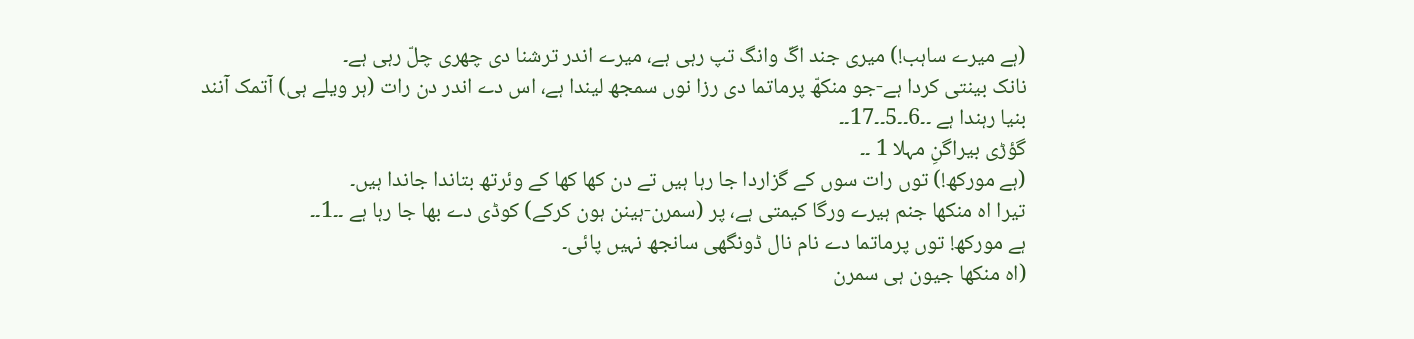(ہے میرے ساہب!) میری جند اگّ وانگ تپ رہی ہے، میرے اندر ترشنا دی چھری چلّ رہی ہے۔
نانک بینتی کردا ہے-جو منکھّ پرماتما دی رزا نوں سمجھ لیندا ہے، اس دے اندر دن رات (ہر ویلے ہی) آتمک آنند بنیا رہندا ہے ۔۔6۔۔5۔۔17۔۔
گؤڑی بیراگنِ مہلا 1 ۔۔
(ہے مورکھ!) توں رات سوں کے گزاردا جا رہا ہیں تے دن کھا کھا کے وئرتھ بتاندا جاندا ہیں۔
تیرا اہ منکھا جنم ہیرے ورگا کیمتی ہے، پر (سمرن-ہینن ہون کرکے) کوڈی دے بھا جا رہا ہے ۔۔1۔۔
ہے مورکھ! توں پرماتما دے نام نال ڈونگھی سانجھ نہیں پائی۔
(اہ منکھا جیون ہی سمرن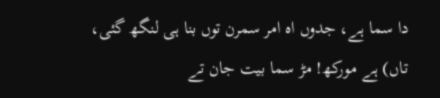دا سما ہے، جدوں اہ امر سمرن توں بنا ہی لنگھ گئی، تاں) ہے مورکھ! مڑ سما بیت جان تے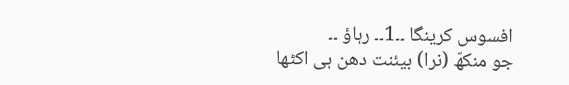افسوس کرینگا ۔۔1۔۔ رہاؤ ۔۔
جو منکھّ (نرا) بیئنت دھن ہی اکٹھا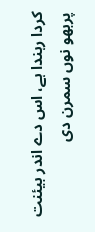کردا رہندا ہے، اس دے اندر بیئنت پربھو نوں سمرن دی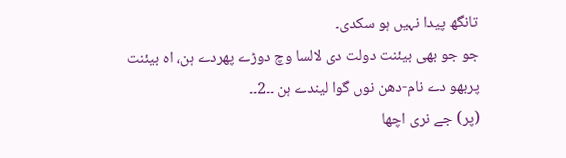تانگھ پیدا نہیں ہو سکدی۔
جو جو بھی بیئنت دولت دی لالسا وچ دوڑے پھردے ہن، اہ بیئنت پربھو دے نام-دھن نوں گوا لیندے ہن ۔۔2۔۔
(پر) جے نری اچھا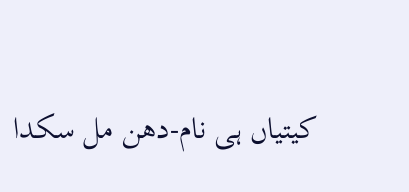کیتیاں ہی نام-دھن مل سکدا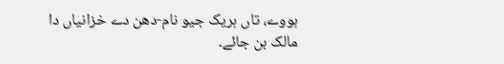ہووے، تاں ہریک جیو نام-دھن دے خزانیاں دا مالک بن جائے۔